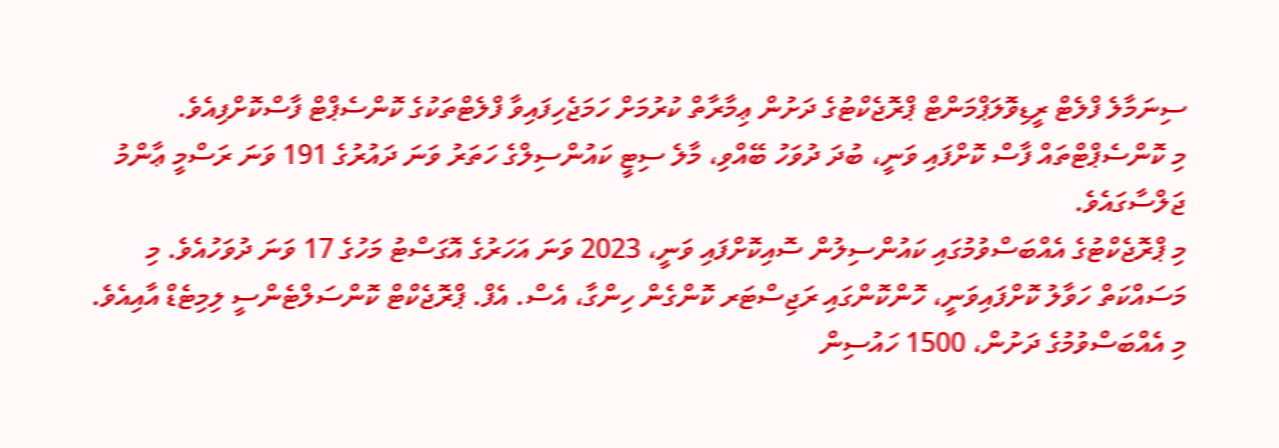ސިނަމާލެ ފްލެޓް ރީޑިވޮލަޕްމަންޓް ޕްރޮޖެކްޓުގެ ދަށުން ޢިމާރާތް ކުރުމަށް ހަމަޖެހިފައިވާ ފްލެޓްތަކުގެ ކޮންސެޕްޓް ފާސްކޮށްފިއެވެ.
މި ކޮންސެޕްޓްތައް ފާސް ކޮށްފައި ވަނީ، ބުދަ ދުވަހު ބޭއްވި، މާލެ ސިޓީ ކައުންސިލްގެ ހަތަރު ވަނަ ދައުރުގެ 191 ވަނަ ރަސްމީ ޢާންމު ޖަލްސާގައެވެ.
މި ޕްރޮޖެކްޓުގެ އެއްބަސްވުމުގައި ކައުންސިލުން ސޮއިކޮށްފައި ވަނީ، 2023 ވަނަ އަހަރުގެ އޮގަސްޓު މަހުގެ 17 ވަނަ ދުވަހުއެވެ. މި މަސައްކަތް ހަވާލު ކޮށްފައިވަނީ، ހޮންކޮންގައި ރަޖިސްޓަރ ކޮންގެން ހިންގާ، އެސް. އެފް. ޕްރޮޖެކްޓް ކޮންސަލްޓެންސީ ލިމިޓެޑް އާއިއެވެ.
މި އެއްބަސްވުމުގެ ދަށުން، 1500 ހައުސިން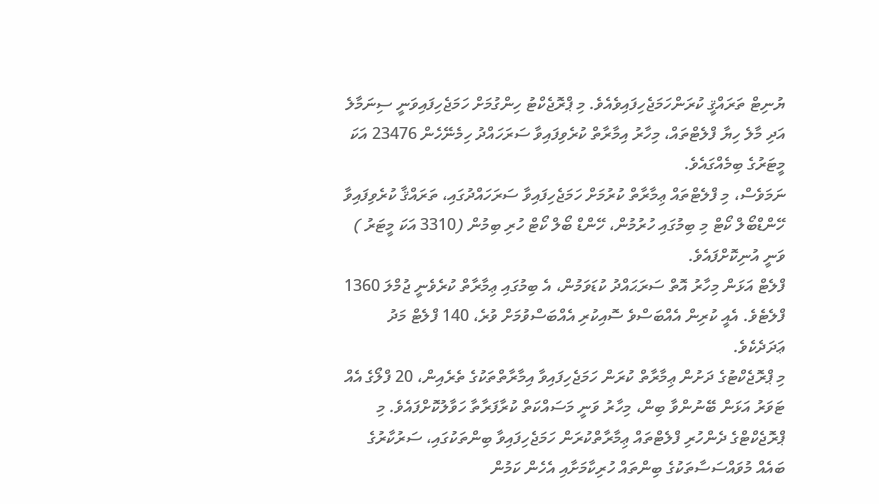ޔުނިޓް ތަރައްޤީ ކުރަންހަމަޖެހިފައިވެއެވެ. މި ޕްރޮޖެކްޓު ހިންގުމަށް ހަމަޖެހިފައިވަނީ ސިނަމާލެ އަދި މާލެ ހިޔާ ފްލެޓްތައް، މިހާރު އިމާރާތް ކުރެވިފައިވާ ސަރަހައްދު ހިމެނޭހެން 23476 އަކަ މީޓަރުގެ ބިމެއްގައެވެ.
ނަމަވެސް، މި ފްލެޓްތައް ޢިމާރާތް ކުރުމަށް ހަމަޖެހިފައިވާ ސަރަހައްދުގައި، ތަރައްޤާ ކުރެވިފައިވާ ހޭންޑްބޯލް ކޯޓް މި ބިމުގައި ހުރުމުން، ހޭންޑް ބޯލް ކޯޓް ހުރި ބިމުން (3310 އަކަ މީޓަރު ) ވަނީ އުނިކޮށްފައެވެ.
ފްލެޓް އަޅަން މިހާރު އޮތް ސަރަޙައްދު ކުޑަވަމުން، އެ ބިމުގައި ޢިމާރާތް ކުރެވެނީ ޖުމްލަ 1360 ފްލެޓެވެ. އެއީ ކުރިން އެއްބަސްވެ ސޮއިކުރި އެއްބަސްވުމަށް ވުރެ، 140 ފްލެޓް މަދު ޢަދަދެކެވެ.
މި ޕްރޮޖެކްޓުގެ ދަށުން ޢިމާރާތް ކުރަން ހަމަޖެހިފައިވާ އިމާރާތްތަކުގެ ތެރެއިން، 20 ފްލޯގެ އެއް ޓަވަރު އަޅަން ބޭނުންވާ ބިން، މިހާރު ވަނީ މަސައްކަތް ކުރާފަރާތާ ހަވާލުކޮށްފައެވެ. މި ޕްރޮޖެކްޓްގެ ދެންހުރި ފްލެޓްތައް ޢިމާރާތްކުރަން ހަމަޖެހިފައިވާ ބިންތަކުގައި، ސަރުކާރުގެ ބައެއް މުވައްސަސާތަކުގެ ބިންތައް ހުރިކާމަށާއި އެހެން ކަމުން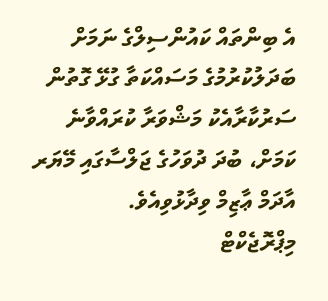އެ ބިންތައް ކައުންސިލްގެ ނަމަށް ބަދަލުކުރުމުގެ މަސައްކަތާ ގުޅޭ ގޮތުން ސަރުކާރާއެކު މަޝްވަރާ ކުރައްވާނެ ކަމަށް، ބުދަ ދުވަހުގެ ޖަލްސާގައި މޭޔަރ އާދަމް ޢާޒިމް ވިދާޅުވިއެވެ.
މިޕްރޮޖެކްޓް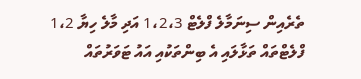ތެރެއިން ސިނަމާލެ ފްލެޓް 1،2،3 އަދި މާލެ ހިޔާ 1،2 ފްލެޓްތައް ތަޅާލައި އެ ބިންތަކުއި އައު ޓަވަރުތައް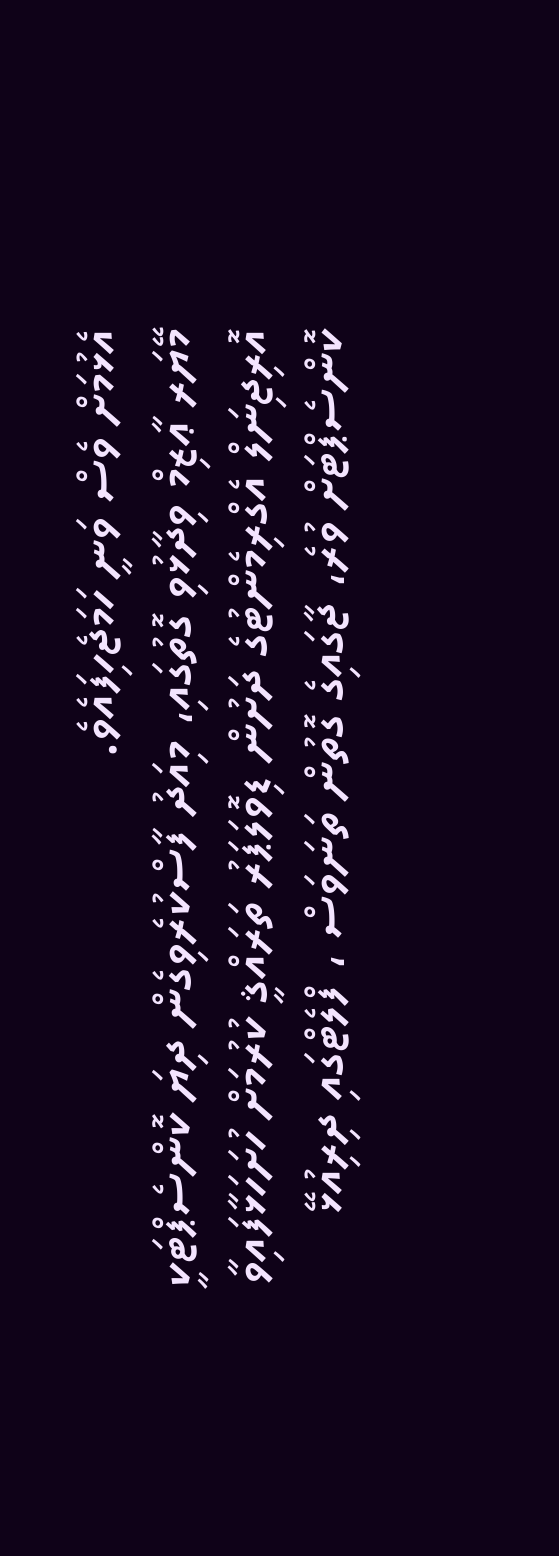އެޅުމަށް ވެސް ވަނީ ހަމަޖެހިފައެވެ.
މޭޔަރ ޢާޒިމް ވިދާޅުވި ގޮތުގައި، މިއަދު ފާސްކުރެވިގެން ދިޔަ ކޮންސެޕްޓަކީ އޮރިޖިނަލް އެގްރިމެންޓުގެ ދަށުން ޑިވޮލަޕަރު ތަރައްޤީ ކުރުމަށް ހުށަހަޅާފައިވާ ކޮންސެޕްޓަށް ވުރެ، ޖާގައިގެ ގޮތުން ތަނަވަސް ، ފްލެޓްގައި ދިރިއުޅޭ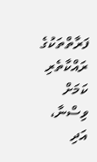ފަރާތްތަކުގެ ރައްކާތެރި ކަމަށް ވިސްނާ، އަދި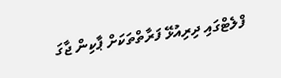ފްލެޓްގައި ދިރިއުޅޭ ފަރާތްތަކަށް ޕާކިން ޖާގަ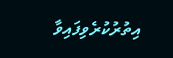އިތުރުކުރެވިފައިވާ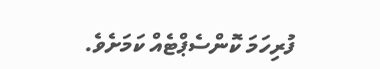ފުރިހަމަ ކޮންސެޕްޓެއް ކަމަށެވެ.